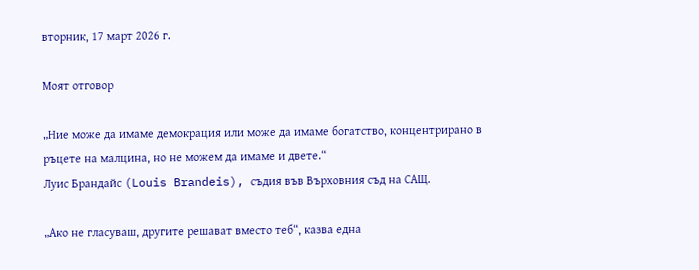вторник, 17 март 2026 г.

Моят отговор

„Ние може да имаме демокрация или може да имаме богатство, концентрирано в ръцете на малцина, но не можем да имаме и двете.“
Луис Брандайс (Louis Brandeis), съдия във Върховния съд на САЩ.

„Ако не гласуваш, другите решават вместо теб“, казва една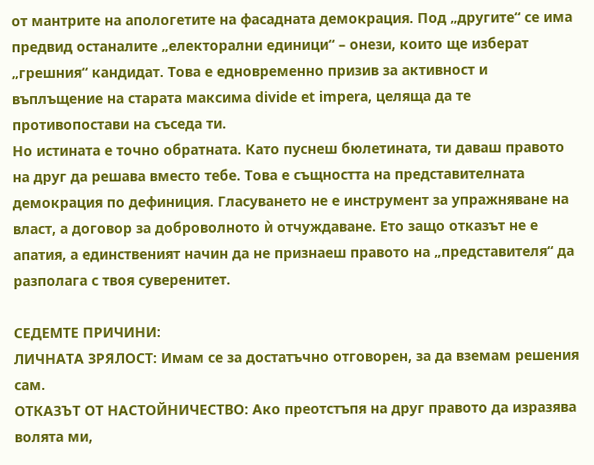от мантрите на апологетите на фасадната демокрация. Под „другите“ се има предвид останалите „електорални единици“ – онези, които ще изберат „грешния“ кандидат. Това е едновременно призив за активност и въплъщение на старата максима divide et impera, целяща да те противопостави на съседа ти.
Но истината е точно обратната. Като пуснеш бюлетината, ти даваш правото на друг да решава вместо тебе. Това е същността на представителната демокрация по дефиниция. Гласуването не е инструмент за упражняване на власт, а договор за доброволното ѝ отчуждаване. Ето защо отказът не е апатия, а единственият начин да не признаеш правото на „представителя“ да разполага с твоя суверенитет.

СЕДЕМТЕ ПРИЧИНИ:
ЛИЧНАТА ЗРЯЛОСТ: Имам се за достатъчно отговорен, за да вземам решения сам.
ОТКАЗЪТ ОТ НАСТОЙНИЧЕСТВО: Ако преотстъпя на друг правото да изразява волята ми,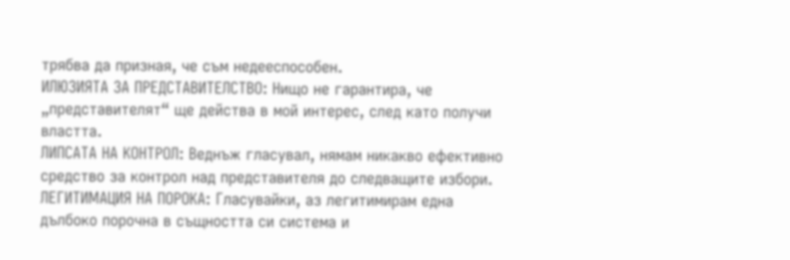трябва да призная, че съм недееспособен.
ИЛЮЗИЯТА ЗА ПРЕДСТАВИТЕЛСТВО: Нищо не гарантира, че „представителят“ ще действа в мой интерес, след като получи властта.
ЛИПСАТА НА КОНТРОЛ: Веднъж гласувал, нямам никакво ефективно средство за контрол над представителя до следващите избори.
ЛЕГИТИМАЦИЯ НА ПОРОКА: Гласувайки, аз легитимирам една дълбоко порочна в същността си система и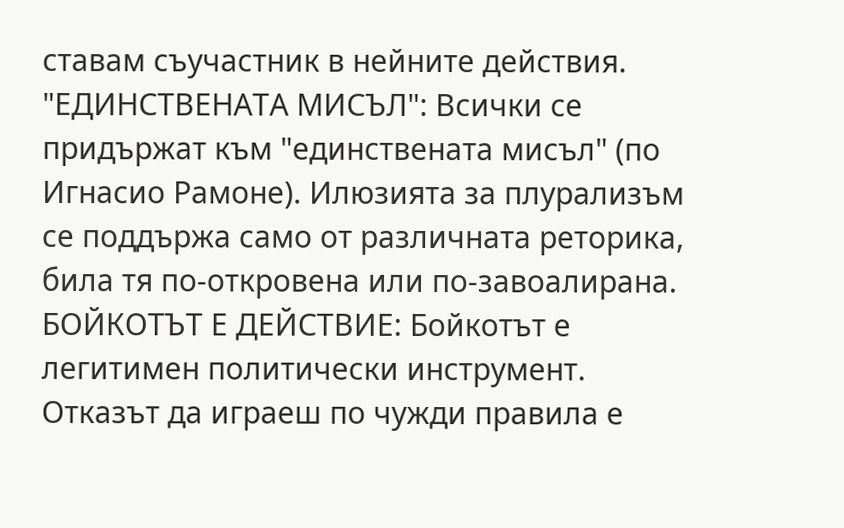ставам съучастник в нейните действия.
"ЕДИНСТВЕНАТА МИСЪЛ": Всички се придържат към "единствената мисъл" (по Игнасио Рамоне). Илюзията за плурализъм се поддържа само от различната реторика, била тя по-откровена или по-завоалирана.
БОЙКОТЪТ Е ДЕЙСТВИЕ: Бойкотът е легитимен политически инструмент. Отказът да играеш по чужди правила е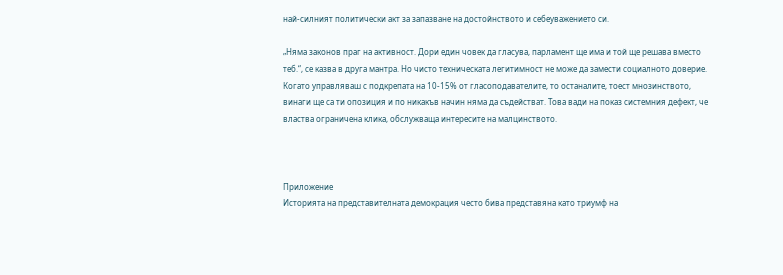най-силният политически акт за запазване на достойнството и себеуважението си.

„Няма законов праг на активност. Дори един човек да гласува, парламент ще има и той ще решава вместо теб.“, се казва в друга мантра. Но чисто техническата легитимност не може да замести социалното доверие. Когато управляваш с подкрепата на 10-15% от гласоподавателите, то останалите, тоест мнозинството, винаги ще са ти опозиция и по никакъв начин няма да съдействат. Това вади на показ системния дефект, че властва ограничена клика, обслужваща интересите на малцинството.



Приложение
Историята на представителната демокрация често бива представяна като триумф на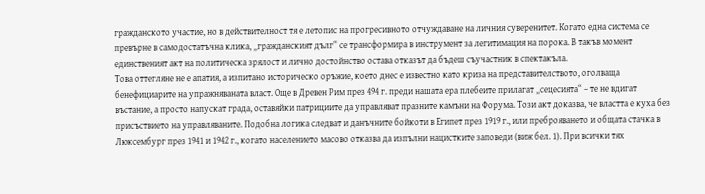гражданското участие, но в действителност тя е летопис на прогресивното отчуждаване на личния суверенитет. Когато една система се превърне в самодостатъчна клика, „гражданският дълг“ се трансформира в инструмент за легитимация на порока. В такъв момент единственият акт на политическа зрялост и лично достойнство остава отказът да бъдеш съучастник в спектакъла.
Това оттегляне не е апатия, а изпитано историческо оръжие, което днес е известно като криза на представителството, оголваща бенефициарите на упражняваната власт. Още в Древен Рим през 494 г. преди нашата ера плебеите прилагат „сецесията“ – те не вдигат въстание, а просто напускат града, оставяйки патрициите да управляват празните камъни на Форума. Този акт доказва, че властта е куха без присъствието на управляваните. Подобна логика следват и данъчните бойкоти в Египет през 1919 г., или преброяването и общата стачка в Люксембург през 1941 и 1942 г., когато населението масово отказва да изпълни нацистките заповеди (виж бел. 1). При всички тях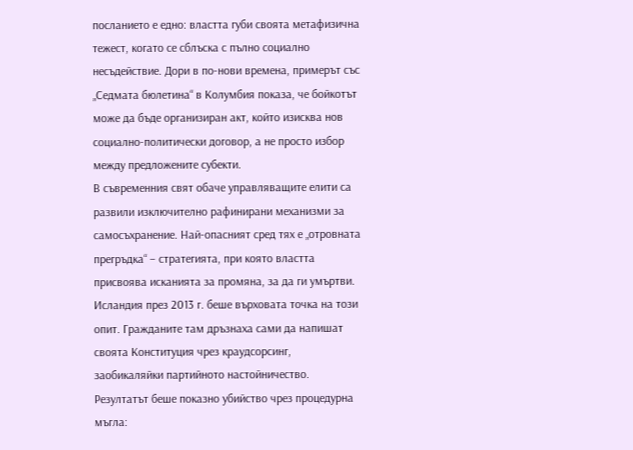посланието е едно: властта губи своята метафизична тежест, когато се сблъска с пълно социално несъдействие. Дори в по-нови времена, примерът със „Седмата бюлетина“ в Колумбия показа, че бойкотът може да бъде организиран акт, който изисква нов социално-политически договор, а не просто избор между предложените субекти.
В съвременния свят обаче управляващите елити са развили изключително рафинирани механизми за самосъхранение. Най-опасният сред тях е „отровната прегръдка“ – стратегията, при която властта присвоява исканията за промяна, за да ги умъртви. Исландия през 2013 г. беше върховата точка на този опит. Гражданите там дръзнаха сами да напишат своята Конституция чрез краудсорсинг, заобикаляйки партийното настойничество. Резултатът беше показно убийство чрез процедурна мъгла: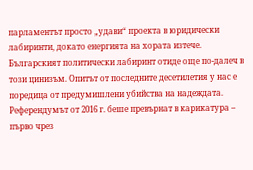парламентът просто „удави“ проекта в юридически лабиринти, докато енергията на хората изтече.
Българският политически лабиринт отиде още по-далеч в този цинизъм. Опитът от последните десетилетия у нас е поредица от предумишлени убийства на надеждата. Референдумът от 2016 г. беше превърнат в карикатура – първо чрез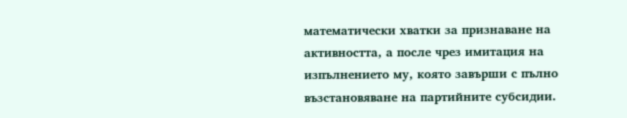математически хватки за признаване на активността, а после чрез имитация на изпълнението му, която завърши с пълно възстановяване на партийните субсидии.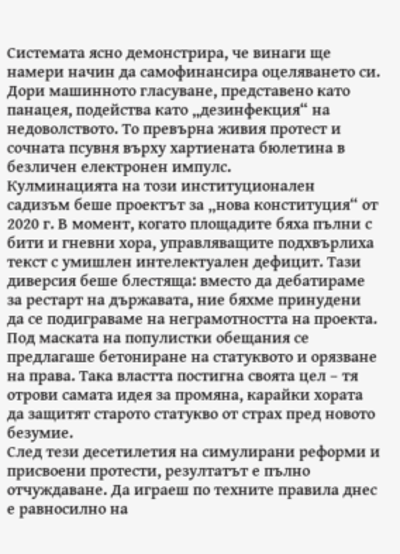Системата ясно демонстрира, че винаги ще намери начин да самофинансира оцеляването си. Дори машинното гласуване, представено като панацея, подейства като „дезинфекция“ на недоволството. То превърна живия протест и сочната псувня върху хартиената бюлетина в безличен електронен импулс.
Кулминацията на този институционален садизъм беше проектът за „нова конституция“ от 2020 г. В момент, когато площадите бяха пълни с бити и гневни хора, управляващите подхвърлиха текст с умишлен интелектуален дефицит. Тази диверсия беше блестяща: вместо да дебатираме за рестарт на държавата, ние бяхме принудени да се подиграваме на неграмотността на проекта. Под маската на популистки обещания се предлагаше бетониране на статуквото и орязване на права. Така властта постигна своята цел – тя отрови самата идея за промяна, карайки хората да защитят старото статукво от страх пред новото безумие.
След тези десетилетия на симулирани реформи и присвоени протести, резултатът е пълно отчуждаване. Да играеш по техните правила днес е равносилно на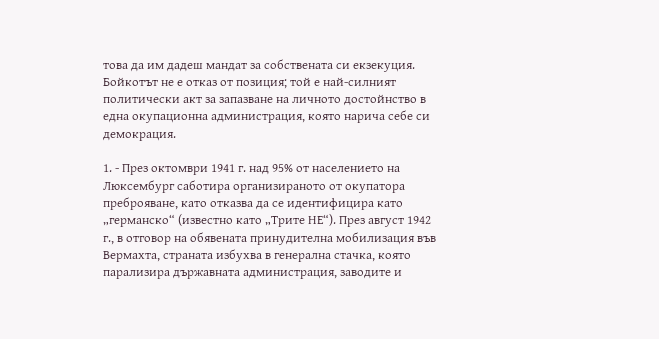това да им дадеш мандат за собствената си екзекуция. Бойкотът не е отказ от позиция; той е най-силният политически акт за запазване на личното достойнство в една окупационна администрация, която нарича себе си демокрация.

1. - През октомври 1941 г. над 95% от населението на Люксембург саботира организираното от окупатора преброяване, като отказва да се идентифицира като „германско“ (известно като „Трите НЕ“). През август 1942 г., в отговор на обявената принудителна мобилизация във Вермахта, страната избухва в генерална стачка, която парализира държавната администрация, заводите и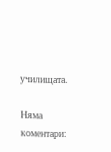училищата.

Няма коментари: